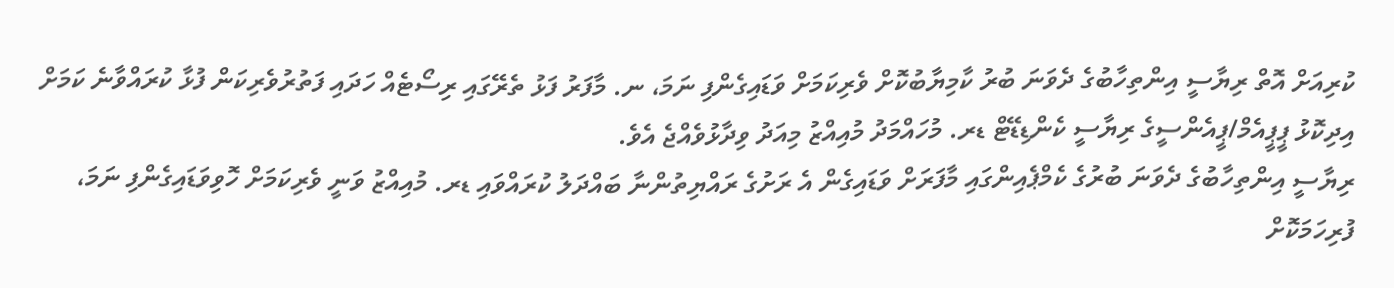ކުރިއަށް އޮތް ރިޔާސީ އިންތިހާބުގެ ދެވަނަ ބުރު ކާމިޔާބުކޮށް ވެރިކަމަށް ވަޑައިގެންފި ނަމަ، ނ. މާފަރު ފަޅު ތެރޭގައި ރިސޯޓެއް ހަދައި ފަތުރުވެރިކަން ފުޅާ ކުރައްވާނެ ކަމަށް އިދިކޮޅު ޕީޕީއެމް/ޕީއެންސީގެ ރިޔާސީ ކެންޑިޑޭޓް ޑރ. މުހައްމަދު މުއިއްޒު މިއަދު ވިދާޅުވެއްޖެ އެވެ.
ރިޔާސީ އިންތިހާބުގެ ދެވަނަ ބުރުގެ ކެމްޕެއިންގައި މާފަރަށް ވަޑައިގެން އެ ރަށުގެ ރައްޔިތުންނާ ބައްދަލު ކުރައްވައި ޑރ. މުއިއްޒު ވަނީ ވެރިކަމަށް ހޮވިވަޑައިގެންފި ނަމަ، ފުރިހަމަކޮށް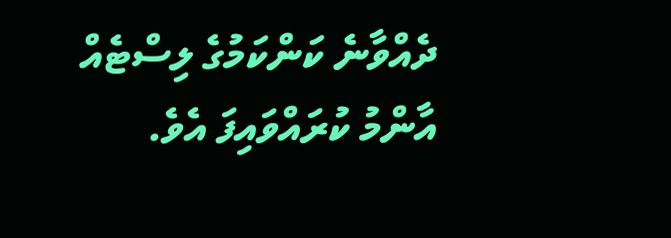ދެއްވާނެ ކަންކަމުގެ ލިސްޓެއް އާންމު ކުރައްވައިފަ އެވެ.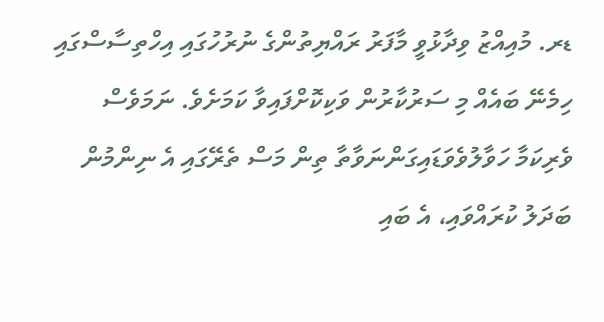ޑރ. މުއިއްޒު ވިދާޅުވީ މާފަރު ރައްޔިތުންގެ ނުރުހުގައި އިހްތިސާސްގައި ހިމެނޭ ބައެއް މި ސަރުކާރުން ވަކިކޮށްފައިވާ ކަމަށެވެ. ނަމަވެސް ވެރިކަމާ ހަވާލުވެވަޑައިގަންނަވާތާ ތިން މަސް ތެރޭގައި އެ ނިންމުން ބަދަލު ކުރައްވައި، އެ ބައި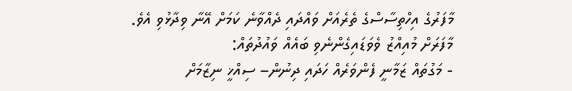މާފަރުގެ އިހްތިސާސްގެ ތެރެއަށް ވައްދައި ދެއްވާނެ ކަމަށް އޭނާ ވިދާޅުވި އެވެ.
މާފަރަށް މުއިއްޒު ވެވަޑައިގެންނެވި ބައެއް ވައުދުތައް:
- މަގުތައް ޒަމާނީ ފެންވަރެއް ހަދައި ދިނުން– ސިއްޚީ ނިޒާމަށް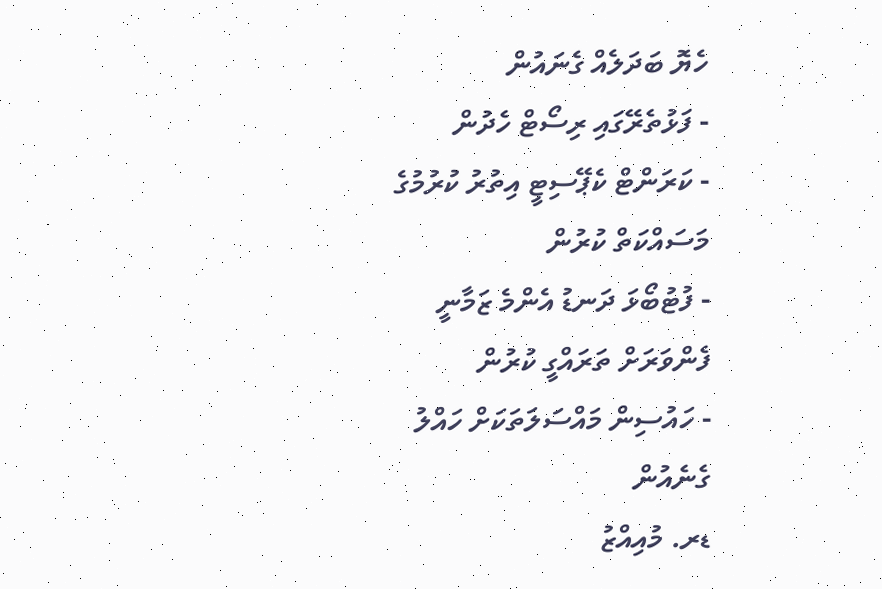ހެޔޮ ބަދަލެއް ގެނައުން
- ފަޅުތެރޭގައި ރިސޯޓް ހެދުން
- ކަރަންޓް ކެޕޭސިޓީ އިތުރު ކުރުމުގެ މަސައްކަތް ކުރުން
- ފުޓުބޯޅަ ދަނޑު އެންމެ ޒަމާނީ ފެންވަރަށް ތަރައްގީ ކުރުން
- ހައުސިން މައްސަލަތަކަށް ހައްލު ގެނެއުން
ޑރ. މުއިއްޒު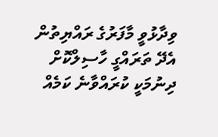ވިދާޅުވީ މާފަރުގެ ރައްޔިތުން އެދޭ ތަރައްގީ ހާސިލްކޮށް ދިނުމަކީ ކުރައްވާނެ ކަމެއް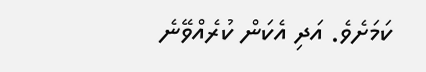ކަމަށެވެ. އަދި އެކަން ކުރެއްވޭނެ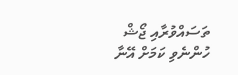ތަސައްވުރާއި ޖޯޝް ހުންނެވި ކަމަށް އޭނާ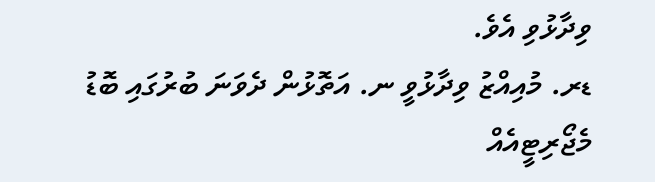ވިދާޅުވި އެވެ.
ޑރ. މުއިއްޒު ވިދާޅުވީ ނ. އަތޮޅުން ދެވަނަ ބުރުގައި ބޮޑު މެޖޯރިޓީއެއް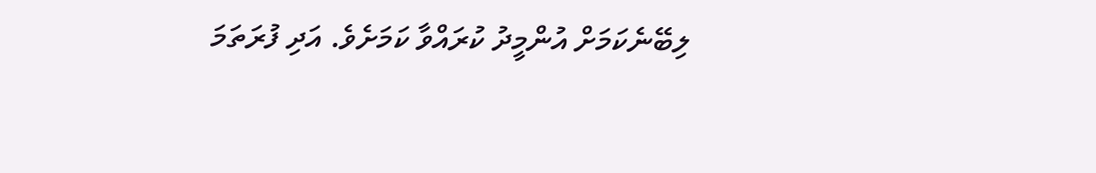ލިބޭނެކަމަށް އުންމީދު ކުރައްވާ ކަމަށެވެ. އަދި ފުރަތަމަ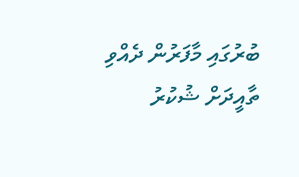ބުރުގައި މާފަރުން ދެއްވި ތާއީދަށް ޝުކުރު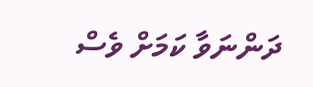ދަންނަވާ ކަމަށް ވެސް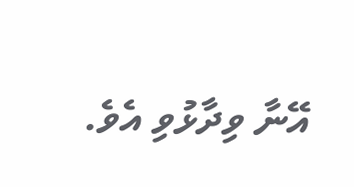އޭނާ ވިދާޅުވި އެވެ.